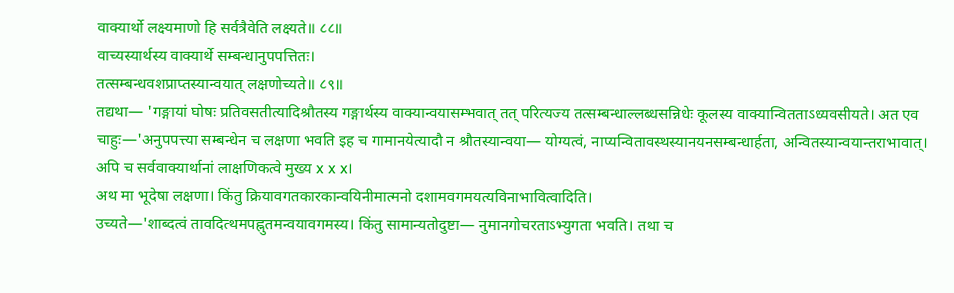वाक्यार्थो लक्ष्यमाणो हि सर्वत्रैवेति लक्ष्यते॥ ८८॥
वाच्यस्यार्थस्य वाक्यार्थे सम्बन्धानुपपत्तितः।
तत्सम्बन्धवशप्राप्तस्यान्वयात् लक्षणोच्यते॥ ८९॥
तद्यथा— 'गङ्गायां घोषः प्रतिवसतीत्यादिश्रौतस्य गङ्गार्थस्य वाक्यान्वयासम्भवात् तत् परित्यज्य तत्सम्बन्धाल्लब्धसन्निधेः कूलस्य वाक्यान्वितताऽध्यवसीयते। अत एव चाहुः—'अनुपपत्त्या सम्बन्धेन च लक्षणा भवति इह च गामानयेत्यादौ न श्रौतस्यान्वया— योग्यत्वं, नाप्यन्वितावस्थस्यानयनसम्बन्धार्हता, अन्वितस्यान्वयान्तराभावात्।
अपि च सर्ववाक्यार्थानां लाक्षणिकत्वे मुख्य x x x।
अथ मा भूदेषा लक्षणा। किंतु क्रियावगतकारकान्वयिनीमात्मनो दशामवगमयत्यविनाभावित्वादिति।
उच्यते—'शाब्दत्वं तावदित्थमपह्नुतमन्वयावगमस्य। किंतु सामान्यतोदुष्टा— नुमानगोचरताऽभ्युगता भवति। तथा च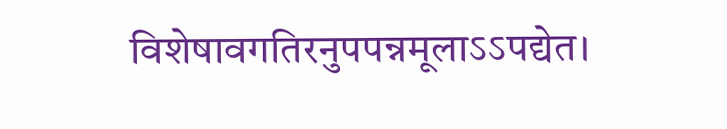विशेषावगतिरनुपपन्नमूलाऽऽपद्येत।